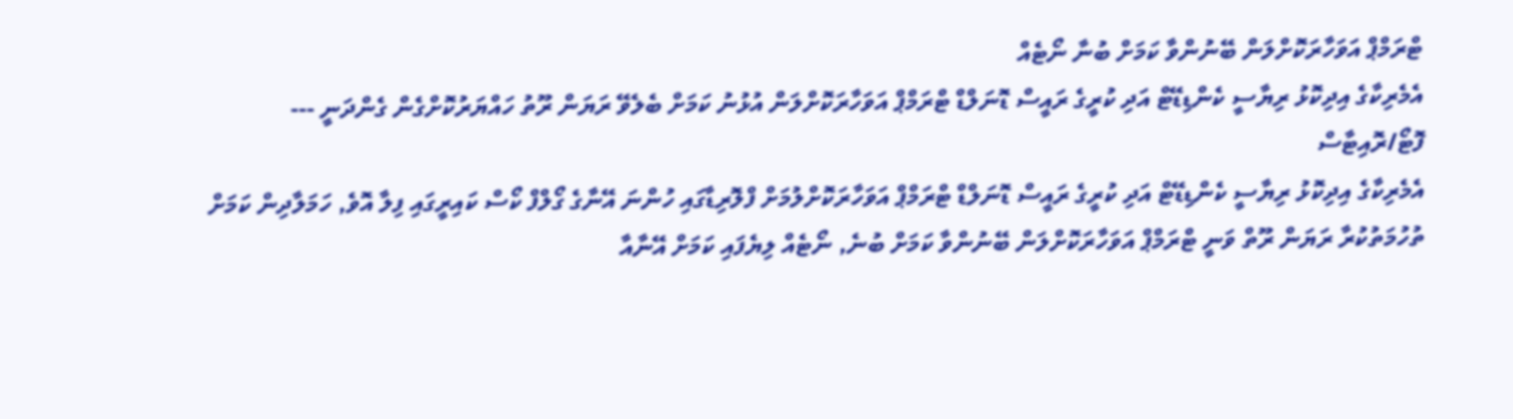ޓްރަމްޕް އަވަހާރަކޮށްލަން ބޭނުންވާ ކަމަށް ބުނާ ނޯޓެއް
އެމެރިކާގެ އިދިކޮޅު ރިޔާސީ ކެންޑިޑޭޓް އަދި ކުރީގެ ރައީސް ޑޮނަލްޑް ޓްރަމްޕް އަވަހާރަކޮށްލަން އުޅުނު ކަމަށް ބެލެވޭ ރަޔަން ރޫތު ހައްޔަރުކޮށްގެން ގެންދަނީ --- ފޮޓޯ/ރޮއިޓާސް
އެމެރިކާގެ އިދިކޮޅު ރިޔާސީ ކެންޑިޑޭޓް އަދި ކުރީގެ ރައީސް ޑޮނަލްޑް ޓްރަމްޕް އަވަހާރަކޮށްލުމަށް ފްލޮރިޑާގައި ހުންނަ އޭނާގެ ގޯލްފް ކޯސް ކައިރީގައި ފިލާ އޮވެ, ހަމަލާދިން ކަމަށް ތުހުމަތުކުރާ ރަޔަން ރޫތް ވަނީ ޓްރަމްޕް އަވަހާރަކޮށްލަން ބޭނުންވާ ކަމަށް ބުނެ, ނޯޓެއް ލިޔެފައި ކަމަށް އޭނާއާ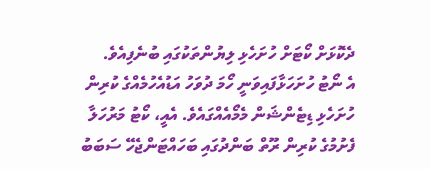ދެކޮޅަށް ކޯޓަށް ހުށަހެޅި ލިޔުންތަކުގައި ބުނެފިއެވެ.
އެ ނޯޓު ހުށަހަޅާފައިވަނީ ހޯމަ ދުވަހު އަޑުއެހުމެއްގެ ކުރިން ހުށަހެޅި ޑިޓެންޝަން މެމޯއެއްގައެވެ. އެއީ، ކޯޓު މަރުހަލާ ފެށުމުގެ ކުރިން ރޫތް ބަންދުގައި ބަހައްޓަންޖެހޭ ސަބަބު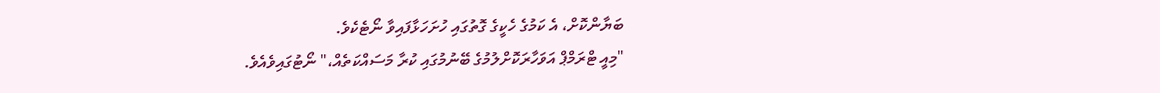ބަޔާންކޮށް، އެ ކަމުގެ ހެކީގެ ގޮތުގައި ހުށަހަޅާފައިވާ ނޯޓެކެވެ.
"މިއީ ޓްރަމްޕް އަވަހާރަކޮށްލުމުގެ ބޭނުމުގައި ކުރާ މަސައްކަތެއް،" ނޯޓުގައިވެއެވެ.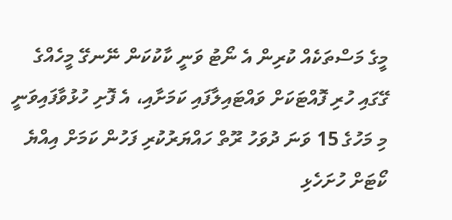މީގެ މަސްތަކެއް ކުރިން އެ ނޯޓު ވަނީ ކާކުކަން ނޭނގޭ މީހެއްގެ ގޭގައި ހުރި ފޮއްޓަކަށް ވައްޓައިލާފައި ކަމަށާއި، އެ ފޮށި ހުޅުވާފައިވަނީ މި މަހުގެ 15 ވަނަ ދުވަހު ރޫތް ހައްޔަރުކުރި ފަހުން ކަމަށް އިއްޔެ ކޯޓަށް ހުށަހެޅި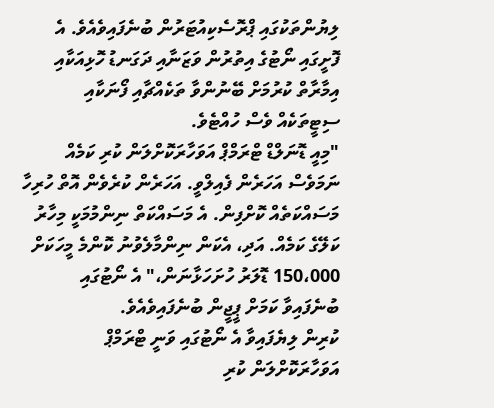ލިޔުންތަކުގައި ޕްރޮސެކިއުޓަރުން ބުނެފައިވެއެވެ. އެ ފޮށީގައި ނޯޓުގެ އިތުރުން ވަޒަނާއި ދަގަނޑު ހޮޅިއަކާއި އިމާރާތް ކުރުމަށް ބޭނުންވާ ތަކެއްޗާއި ފޯނަކާއި ސިޓީތަކެއް ވެސް ހުއްޓެވެ.
"މިއީ ޑޮނަލްޑް ޓްރަމްޕް އަވަހާރަކޮށްލަން ކުރި ކަމެއް ނަމަވެސް އަހަރެން ފެއިލްވީ. އަހަރެން ކުރެވެން އޮތް ހުރިހާ މަސައްކަތެއް ކޮށްފިން. އެ މަސައްކަތް ނިންމުމަކީ މިހާރު ކަލޭގެ ކަމެއް. އަދި، އެކަން ނިންމާލެވުނު ކޮންމެ މީހަކަށް 150،000 ޑޮލަރު ހުށަހަޅާނަން،" އެ ނޯޓުގައި ބުނެފައިވާ ކަމަށް ޕީޖީން ބުނެފައިވެއެވެ.
ކުރިން ލިޔެފައިވާ އެ ނޯޓުގައި ވަނީ ޓްރަމްޕް އަވަހާރަކޮށްލަން ކުރި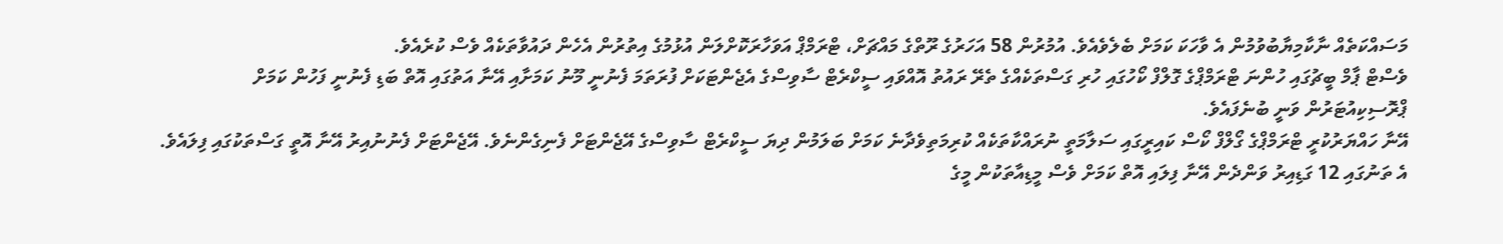މަސައްކަތެއް ނާކާމިޔާބުވުމުން އެ ވާހަކަ ކަމަށް ބެލެވެއެވެ. އުމުރުން 58 އަހަރުގެ ރޫތްގެ މައްޗަށް، ޓްރަމްޕް އަވަހާރަކޮށްލަން އުޅުމުގެ އިތުރުން އެހެން ދައުވާތަކެއް ވެސް ކުރެއެވެ.
ވެސްޓް ޕާމް ބީޗުގައި ހުންނަ ޓްރަމްޕްގެ ގޮލްފް ކޯހުގައި ހުރި ގަސްތަކެއްގެ ތެރޭ ރައުތު އޮއްވައި ސީކްރެޓް ސާވިސްގެ އެޖެންޓަކަށް ފުރަތަމަ ފެނުނީ މޫނު ކަމަށާއި އޭނާ އަތުގައި އޮތް ބަޑި ފެނުނީ ފަހުން ކަމަށް ޕްރޮސިކިއުޓަރުން ވަނީ ބުނެފައެވެ.
އޭނާ ހައްޔަރުކުރީ ޓްރަމްޕްގެ ގޯލްފް ކޯސް ކައިރީގައި ސަލާމަތީ ނުރައްކާތަކެއް ކުރިމަތިވެދާނެ ކަމަށް ބަލަމުން ދިޔަ ސީކްރެޓް ސާވިސްގެ އޭޖެންޓަށް ފެނިގެންނެވެ. އޭޖެންޓަށް ފެނުނުއިރު އޭނާ އޮތީ ގަސްތަކުގައި ފިލައެވެ. އެ ތަނުގައި 12 ގަޑިއިރު ވަންދެން އޭނާ ފިލައި އޮތް ކަމަށް ވެސް މީޑިއާތަކުން މީގެ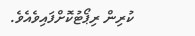ކުރިން ރިޕޯޓުކޮށްފައިވެއެވެ.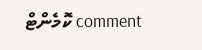comment ކޮމެންޓް